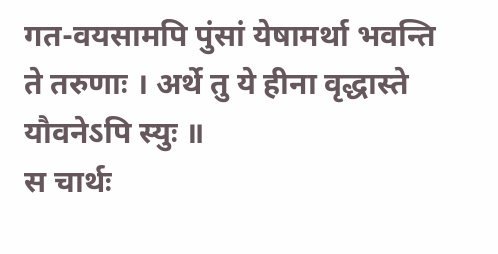गत-वयसामपि पुंसां येषामर्था भवन्ति ते तरुणाः । अर्थे तु ये हीना वृद्धास्ते यौवनेऽपि स्युः ॥
स चार्थः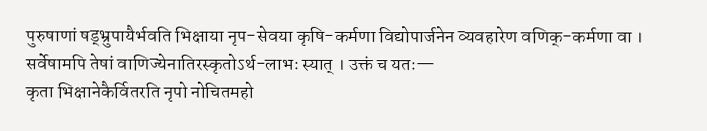पुरुषाणां षड्भ्रुपायैर्भवति भिक्षाया नृप-सेवया कृषि-कर्मणा विद्योपार्जनेन व्यवहारेण वणिक्-कर्मणा वा । सर्वेषामपि तेषां वाणिज्येनातिरस्कृतोऽर्थ-लाभः स्यात् । उक्तं च यतः—
कृता भिक्षानेकैर्वितरति नृपो नोचितमहो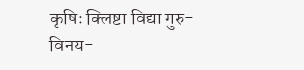कृषिः क्लिष्टा विद्या गुरु-विनय-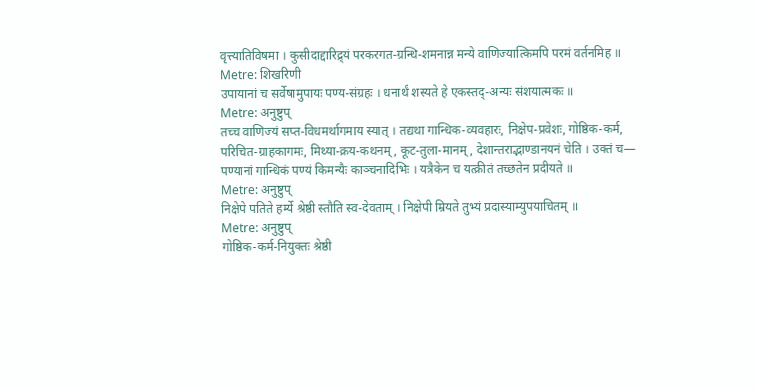वृत्त्यातिविषमा । कुसीदाद्दारिद्र्यं परकरगत-ग्रन्थि-शमनान्न मन्ये वाणिज्यात्किमपि परमं वर्तनमिह ॥
Metre: शिखरिणी
उपायानां च सर्वेषामुपायः पण्य-संग्रहः । धनार्थं शस्यते हे एकस्तद्-अन्यः संशयात्मकः ॥
Metre: अनुष्टुप्
तच्च वाणिज्यं सप्त-विधमर्थागमाय स्यात् । तद्यथा गान्धिक-व्यवहारः, निक्षेप-प्रवेशः, गोष्ठिक-कर्म, परिचित-ग्राहकागमः, मिथ्या-क्रय-कथनम्, कूट-तुला-मानम्, देशान्तराद्भाण्डानयनं चेति । उक्तं च—
पण्यानां गान्धिकं पण्यं किमन्यैः काञ्चनादिभिः । यत्रैकेन च यत्क्रीतं तच्छतेन प्रदीयते ॥
Metre: अनुष्टुप्
निक्षेपे पतिते हर्म्ये श्रेष्ठी स्तौति स्व-देवताम् । निक्षेपी म्रियते तुभ्यं प्रदास्याम्युपयाचितम् ॥
Metre: अनुष्टुप्
गोष्ठिक-कर्म-नियुक्तः श्रेष्ठी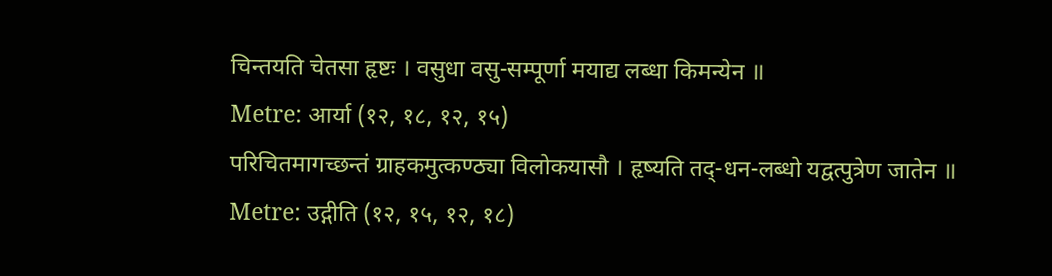चिन्तयति चेतसा हृष्टः । वसुधा वसु-सम्पूर्णा मयाद्य लब्धा किमन्येन ॥
Metre: आर्या (१२, १८, १२, १५)
परिचितमागच्छन्तं ग्राहकमुत्कण्ठ्या विलोकयासौ । हृष्यति तद्-धन-लब्धो यद्वत्पुत्रेण जातेन ॥
Metre: उद्गीति (१२, १५, १२, १८)